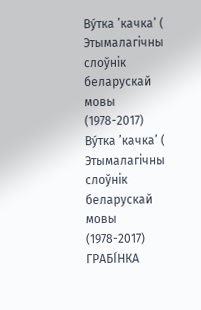Ву́тка ’качка’ (
Этымалагічны слоўнік беларускай мовы (1978-2017)
Ву́тка ’качка’ (
Этымалагічны слоўнік беларускай мовы (1978-2017)
ГРАБІ́НКА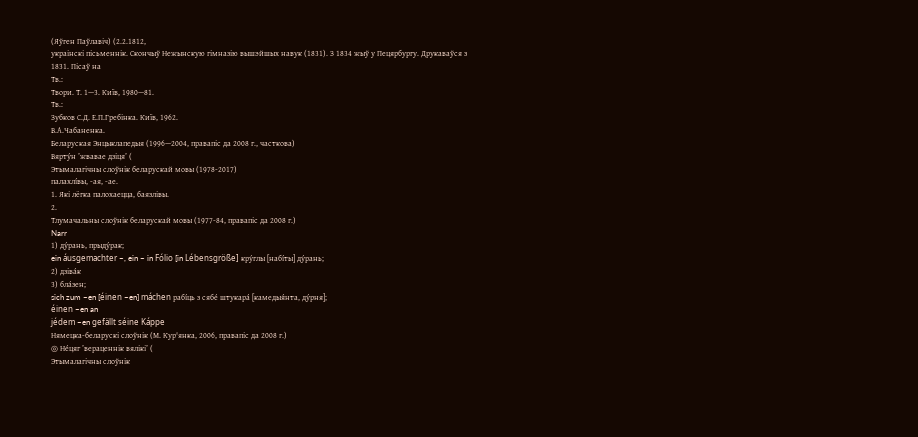(Яўген Паўлавіч) (2.2.1812,
украінскі пісьменнік. Скончыў Нежынскую гімназію вышэйшых навук (1831). З 1834 жыў у Пецярбургу. Друкаваўся з 1831. Пісаў на
Тв.:
Твори. Т. 1—3. Київ, 1980—81.
Тв.:
Зубков С.Д. Е.П.Гребінка. Київ, 1962.
В.А.Чабаненка.
Беларуская Энцыклапедыя (1996—2004, правапіс да 2008 г., часткова)
Вярту́н ’жвавае дзіця’ (
Этымалагічны слоўнік беларускай мовы (1978-2017)
палахлі́вы, ‑ая, ‑ае.
1. Які лёгка палохаецца, баязлівы.
2.
Тлумачальны слоўнік беларускай мовы (1977-84, правапіс да 2008 г.)
Narr
1) ду́рань, прыду́рак;
ein áusgemachter ~, ein ~ in Fólio [in Lébensgröße] кру́глы [набі́ты] ду́рань;
2) дзіва́к
3) бла́зен;
sich zum ~en [éinen ~en] máchen рабі́ць з сябе́ штукара́ [камедыя́нта, ду́рня];
éinen ~en an
jédem ~en gefällt séine Káppe
Нямецка-беларускі слоўнік (М. Кур'янка, 2006, правапіс да 2008 г.)
◎ Не́цяг ’вераценнік вялікі’ (
Этымалагічны слоўнік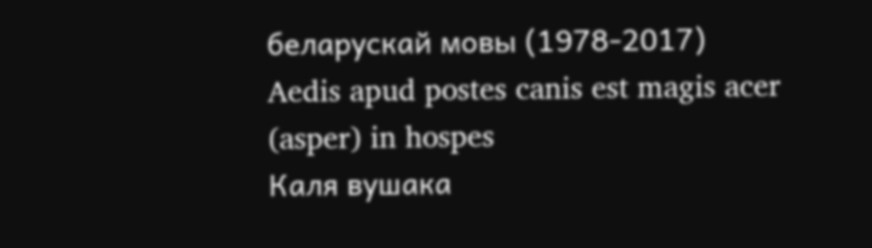беларускай мовы (1978-2017)
Aedis apud postes canis est magis acer (asper) in hospes
Каля вушака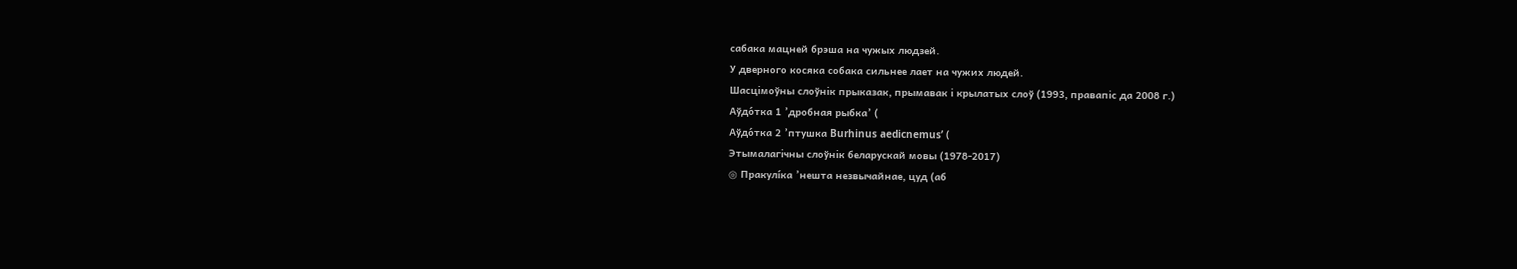сабака мацней брэша на чужых людзей.
У дверного косяка собака сильнее лает на чужих людей.
Шасцімоўны слоўнік прыказак, прымавак і крылатых слоў (1993, правапіс да 2008 г.)
Аўдо́тка 1 ’дробная рыбка’ (
Аўдо́тка 2 ’птушка Burhinus aedicnemus’ (
Этымалагічны слоўнік беларускай мовы (1978-2017)
◎ Пракулі́ка ’нешта незвычайнае, цуд (аб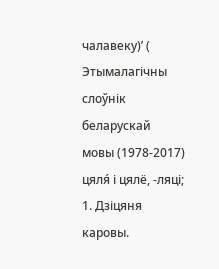чалавеку)’ (
Этымалагічны слоўнік беларускай мовы (1978-2017)
цяля́ і цялё, ‑ляці;
1. Дзіцяня каровы.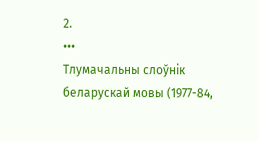2.
•••
Тлумачальны слоўнік беларускай мовы (1977-84,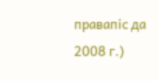правапіс да 2008 г.)